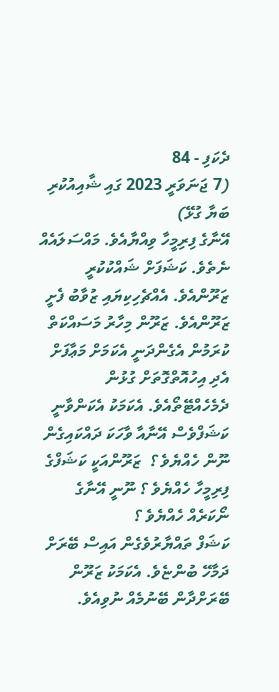ދެކަފި - 84
(7 ޖަނަވަރީ 2023 ގައި ޝާއިއުކުރި ބަޔާ ގުޅޭ)
އޭނާގެ ފިރިމީހާ ވިއްޔާއެވެ. މައްސަލައެއް ނެތެވެ. ކަޝަފަށް ޝައްކުކުރީ ޒަރޫންއެވެ. އެއްޗެހިކިޔައި ޒުވާބު ފެށީ ޒަރޫންއެވެ. ޒަރޫން މިހާރު މަސައްކަތް ކުރަމުން އެގެންދަނީ އެކަމަށް މަޢާފަށް އެދި އިހުއޮތްގޮތަށް ގުޅުން ދެމެހެއްޓޭތޯއެވެ. އެކަމަކު އެކަންވާނީ ކަޝަފްވެސް އޭނާއާ ވާހަކަ ދައްކައިގެން ނޫން ހެއްޔެވެ ؟  ޒަރޫންއަކީ ކަޝަފްގެ ފިރިމީހާ ހެއްޔެވެ ؟ ނޫނީ އޭނާގެ ނޯކަރެއް ހެއްޔެވެ ؟
ކަޝަފް ތައްޔާރުވެގެން އައިސް ބޭރަށް ދަމާހޭ ބުންޏެވެ. އެކަމަކު ޒަރޫން ބޭރަށްދާން ބޭނުމެއް ނުވިއެވެ.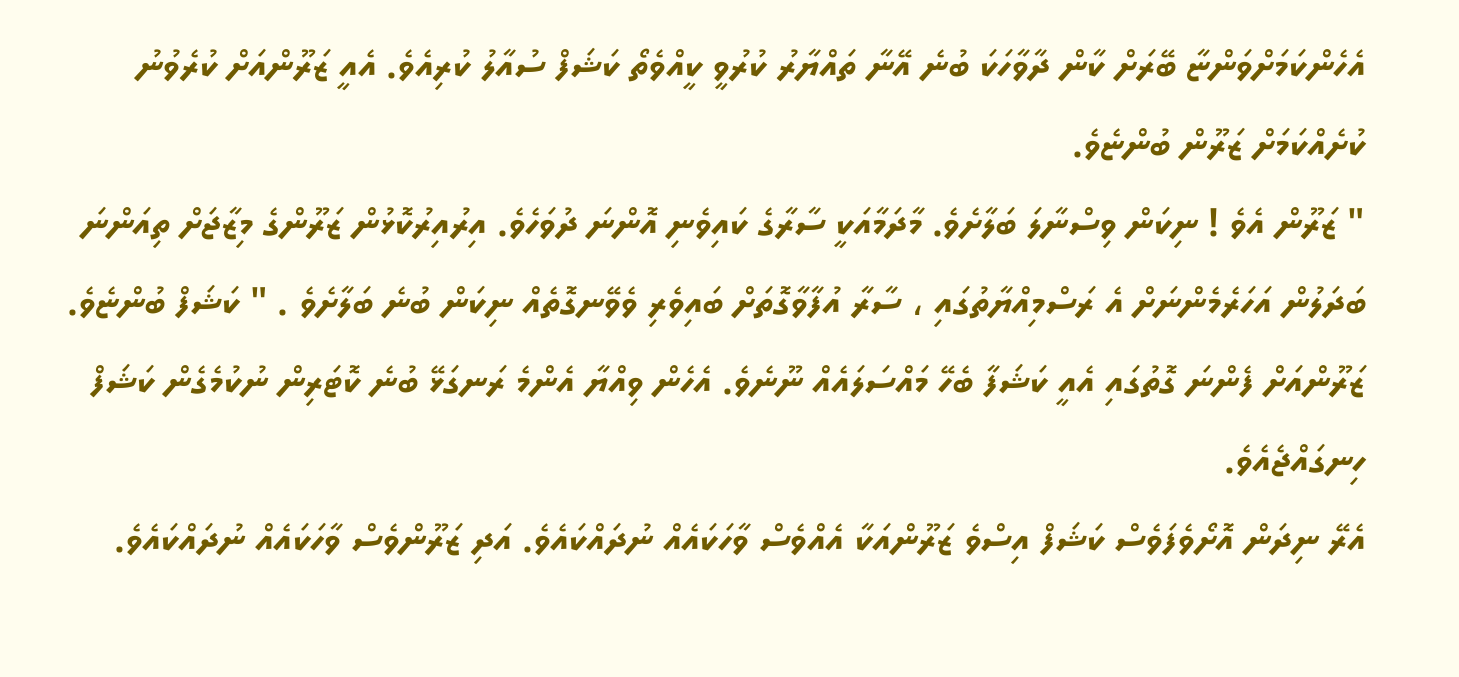އެހެންކަމަށްވަންޏާ ބޭރަށް ކާން ދާވާހަކަ ބުނެ އޭނާ ތައްޔާރު ކުރުވީ ކީއްވެތޯ ކަޝަފް ސުއާލު ކުރިއެވެ. އެއީ ޒަރޫންއަށް ކުރެވުނު ކުށެއްކަމަށް ޒަރޫން ބުންޏެވެ.
" ޒަރޫން އެވެ ! ނިކަން ވިސްނާލަ ބަލާށެވެ. މާދަމާއަކީ ސާރާގެ ކައިވެނި އޮންނަ ދުވަހެވެ. އިރުއިރުކޮޅުން ޒަރޫންގެ މިޒާޖަށް ތިއަންނަ ބަދަލުން އަހަރެމެންނަށް އެ ރަސްމިއްޔާތުގައި ، ސާރާ އުފާވާގޮތަށް ބައިވެރި ވެވޭނގޮތެއް ނިކަން ބުނެ ބަލާށެވެ . " ކަޝަފް ބުންޏެވެ.
ޒަރޫންއަށް ފެންނަ ގޮތުގައި އެއީ ކަޝަފާ ބެހޭ މައްސަލައެއް ނޫނެވެ. އެހެން ވިއްޔާ އެންމެ ރަނގަޅޭ ބުނެ ކޮޓަރިން ނުކުމެގެން ކަޝަފް ހިނގައްޖެއެވެ.
އެރޭ ނިދަން އޮށޯވެފަވެސް ކަޝަފް އިސްވެ ޒަރޫންއަކާ އެއްވެސް ވާހަކައެއް ނުދައްކައެވެ. އަދި ޒަރޫންވެސް ވާހަކައެއް ނުދައްކައެވެ.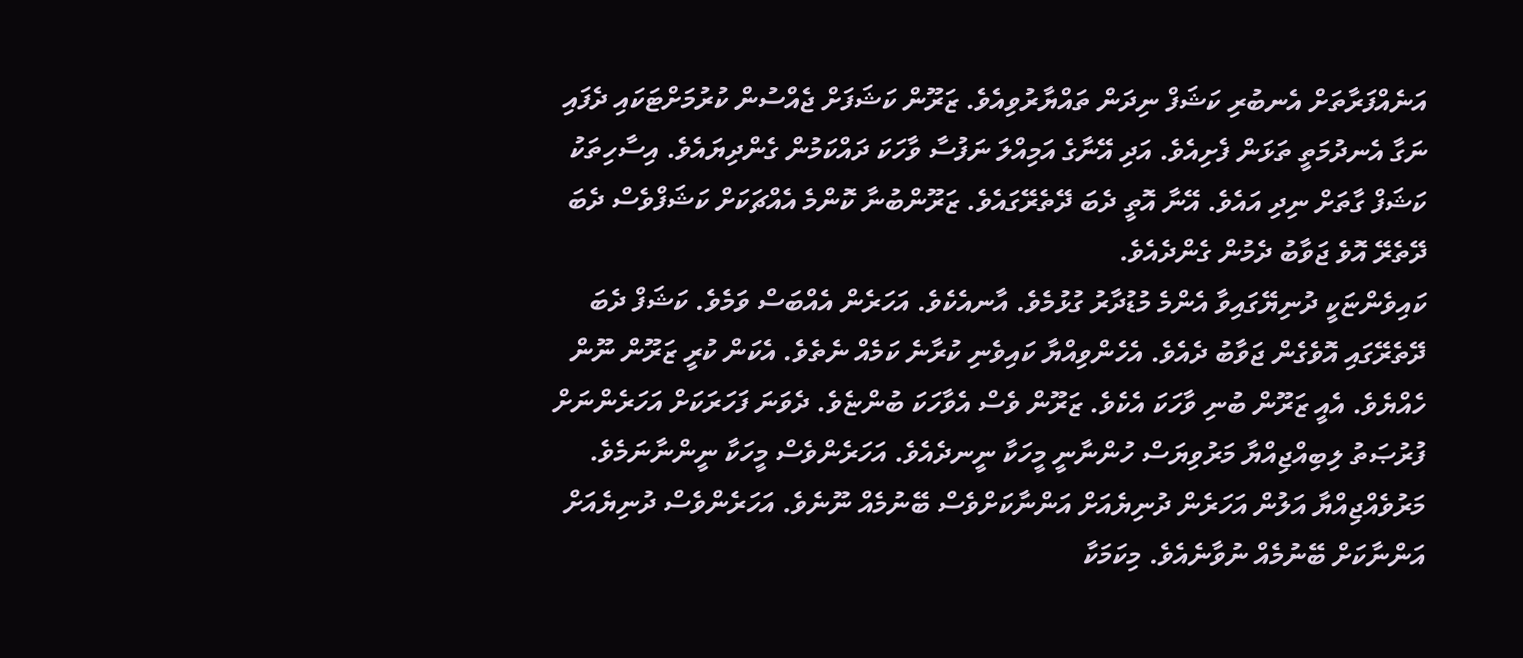އަނެއްފަރާތަށް އެނބުރި ކަޝަފް ނިދަން ތައްޔާރުވިއެވެ. ޒަރޫން ކަޝަފަށް ޖެއްސުން ކުރުމަށްޓަކައި ދެފައި ނަގާ އެނދުމަތީ ތަޅަން ފެށިއެވެ. އަދި އޭނާގެ އަމިއްލަ ނަފުސާ ވާހަކަ ދައްކަމުން ގެންދިޔައެވެ. އިސާހިތަކު ކަޝަފް ގާތަށް ނިދި އައެވެ. އޭނާ އޮތީ ދެބަ ދޭތެރޭގައެވެ. ޒަރޫންބުނާ ކޮންމެ އެއްޗަކަށް ކަޝަފްވެސް ދެބަ ދޭތެރޭ އޮވެ ޖަވާބު ދެމުން ގެންދެއެވެ.
ކައިވެންޏަކީ ދުނިޔޭގައިވާ އެންމެ މުޑުދާރު ގުޅުމެވެ. އާނއެކެވެ. އަހަރެން އެއްބަސް ވަމެވެ. ކަޝަފް ދެބަ ދޭތެރޭގައި އޮވެގެން ޖަވާބު ދެއެވެ. އެހެންވިއްޔާ ކައިވެނި ކުރާނެ ކަމެއް ނެތެވެ. އެކަން ކުރީ ޒަރޫން ނޫން ހެއްޔެވެ. އެއީ ޒަރޫން ބުނި ވާހަކަ އެކެވެ. ޒަރޫން ވެސް އެވާހަކަ ބުންޏެވެ. ދެވަނަ ފަހަރަކަށް އަހަރެންނަށް ފުރުޞަތު ލިބިއްޖިއްޔާ މަރުވިޔަސް ހުންނާނީ މީހަކާ ނީނދެއެވެ. އަހަރެންވެސް މީހަކާ ނީންނާނަމެވެ. މަރުވެއްޖިއްޔާ އަލުން އަހަރެން ދުނިޔެއަށް އަންނާކަށްވެސް ބޭނުމެއް ނޫނެވެ. އަހަރެންވެސް ދުނިޔެއަށް އަންނާކަށް ބޭނުމެއް ނުވާނެއެވެ. މިކަމަކާ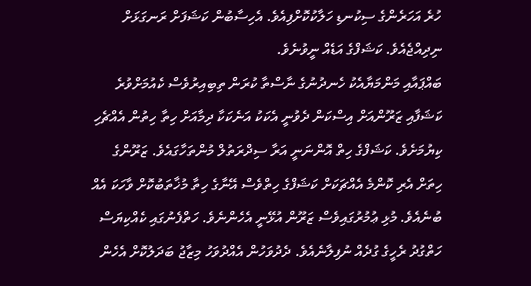ހުރެ އަހަރެންގެ ސިކުނޑި ހަލާކުކޮށްފިއެވެ. އެހިސާބުން ކަޝަފަށް ރަނގަޅަށް ނިދިއްޖެއެވެ. ކަޝަފްގެ އަޑެއް ނީވުނެވެ.
ބައްޕައާއި މަންމަޔާއެކު ހެނދުނުގެ ނާސްތާ ކުރަން ތިބިއިރުވެސް ކެއުމަށްވުރެ ކަޝަފާއި ޒަރޫންއަށް އިސްކަން ދެވުނީ އެކަކު އަނެކަކާ ދިމާއަށް ހިތާ ހިތުން އެއްޗެހި ކިޔުމަށެވެ. ކަޝަފްގެ ހިތް އޮންނަނީ އަރާ ސިދްރަތުލް މުންތަހާގައެވެ. ޒަރޫންގެ ހިތަށް އެރި ކޮންމެ އެއްޗަކަށް ކަޝަފްގެ ހިތްވެސް އޭނާގެ ހިތާ މުޚާތަބުކޮށް ވާހަކަ އެއް ބުނެއެވެ. މުޅި ޢުމުރުގައިވެސް ޒަރޫން އުޅޭނީ އެހެންނެވެ. ހަތްފެނުގައި ކެއްކިޔަސް ހަތްގުދު ރެހީގެ ގުދެއް ނުފިލާނެއެވެ. ދެދުވަހުން އެއްދުވަހު މިޒާޖު ބަދަލުކޮށް އެހެން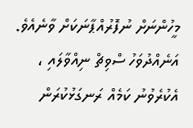މީހުންނަށް ނުފޮރުއްޕާނަކަށް ވާނެއެވެ. އަނެއްދުވަހު ސްވިޗް ނިއްވާލައި ، އެކުރެވުނު ކަމެއް ރަނގަޅުކުރަން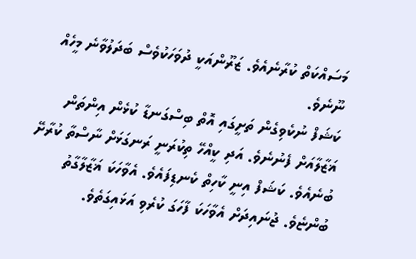މަސައްކަތް ކުރާނެއެވެ. ޒަރޫންއަކީ ދުވަހަކުވެސް ބަދަލުވާނެ މީހެއް ނޫނެވެ.
ކަޝަފް ނުކެވިގެން ތަށީގައި އޮތް ބިސްގަނޑާ ކުޅެން އިންތަން ޣަޒާލާއަށް ފެނުނެވެ. އަދި ކީއްހޭ ތިކުރަނީ ރަނގަޅަށް ނާސްތާ ކުރާށޭ ބުނެއެވެ. ކަޝަފް އިނީ ކާހިތް ކެނޑިފައެވެ. އެވާހަކަ ޣަޒާލާގާތު ބުންޏެވެ. ޖުނައިދަށް އެވާހަކަ ފާހަގަ ކުރެވި އަޅައިގަތެވެ.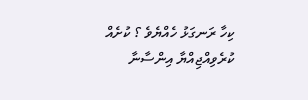ކިހާ ރަނގަޅު ހެއްޔެވެ ؟ ކުށެއް ކުރެވިއްޖިއްޔާ އިންސާނާ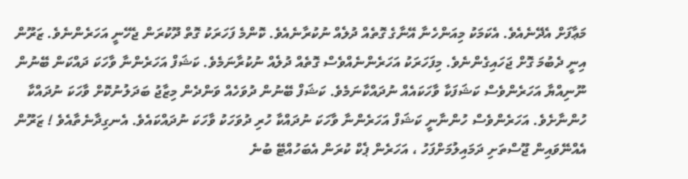މަޢާފަށް އެދޭނެއެވެ. އެކަމަކު މިއަންހެނާ އޭނާގެ ގޮތެއް ދުލެއް ނުކުރާނެއެވެ. ކޮންމެ ފަހަރަކު ގޮތް ދޫކުރަން ޖެހޭނީ އަހަރެންނެވެ. ޒަރޫން އިނީ ދެބުމަ ގޮށް ޖަހައިގެންނެވެ. މިފަހަރަކު އަހަރެންނެއްވެސް ގޮތެއް ދުލެއް ނުކުރާނަމެވެ. ކަޝަފް އަހަރެންނާ ވާހަކަ ދައްކަން ބޭނުން ނޫނިއްޔާ އަހަރެންވެސް ކަޝަފަކާ ވާހަކައެއް ނުދައްކާނަމެވެ. ކަޝަފް ބޭނުން ދުވަހެއް ވަންދެން މިޒާޖު ބަދަލުނުކޮށް ވާހަކަ ނުދައްކާ ހުންނާށެވެ. އަހަރެންވެސް ހުންނާނީ ކަޝަފް އަހަރެންނާ ވާހަކަ ނުދައްކާ ހުރި ދުވަހަކު ވާހަކަ ނުދައްކައެވެ. އެނގިދާނެތާއެވެ ! ޒަރޫން އެއްނޭވައިން ޖޫސްތަށި ދަމައިލުމަށްފަހު ، އަހަރެން ޕެކް ކުރަން އެބަހުއްޓޭ ބުނެ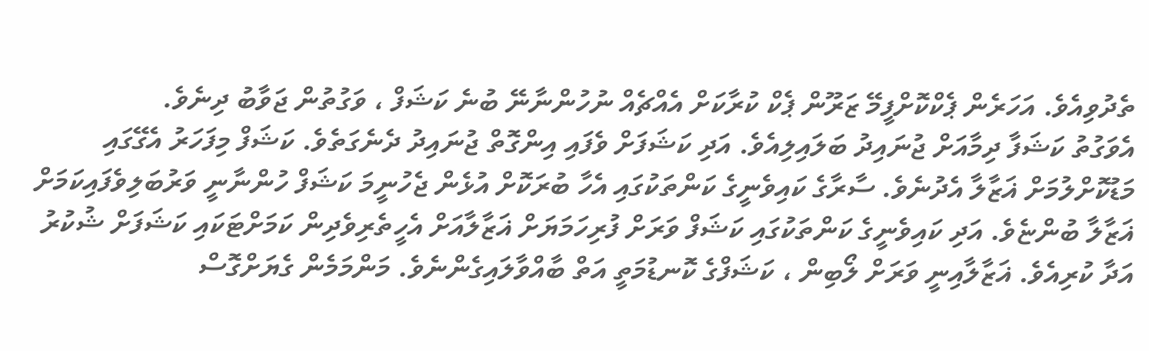ތެދުވިއެވެ. އަހަރެން ޕެކްކޮށްފީމޭ ޒަރޫން ޕެކް ކުރާކަށް އެއްޗެއް ނުހުންނާނޭ ބުނެ ކަޝަފް ، ވަގުތުން ޖަވާބު ދިނެވެ.
އެވަގުތު ކަޝަފާ ދިމާއަށް ޖުނައިދު ބަލައިލިއެވެ. އަދި ކަޝަފަށް ވެފައި އިންގޮތް ޖުނައިދު ދެނެގަތެވެ. ކަޝަފް މިފަހަރު އެގޭގައި މަޑުކޮށްލުމަށް ޣަޒާލާ އެދުނެވެ. ސާރާގެ ކައިވެނީގެ ކަންތަކުގައި އެހާ ބުރަކޮށް އުޅެން ޖެހުނީމަ ކަޝަފް ހުންނާނީ ވަރުބަލިވެފައިކަމަށް ޣަޒާލާ ބުންޏެވެ. އަދި ކައިވެނީގެ ކަންތަކުގައި ކަޝަފް ވަރަށް ފުރިހަމަޔަށް ޣަޒާލާއަށް އެހީތެރިވެދިން ކަމަށްޓަކައި ކަޝަފަށް ޝުކުރު އަދާ ކުރިއެވެ. ޣަޒާލާއިނީ ވަރަށް ލޯބިން ، ކަޝަފްގެ ކޮނޑުމަތީ އަތް ބާއްވާލައިގެންނެވެ. މަންމަމެން ގެޔަށްގޮސް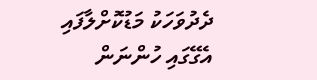ދެދުވަހަކު މަޑުކޮށްލާފައި އެގޭގައި ހުންނަން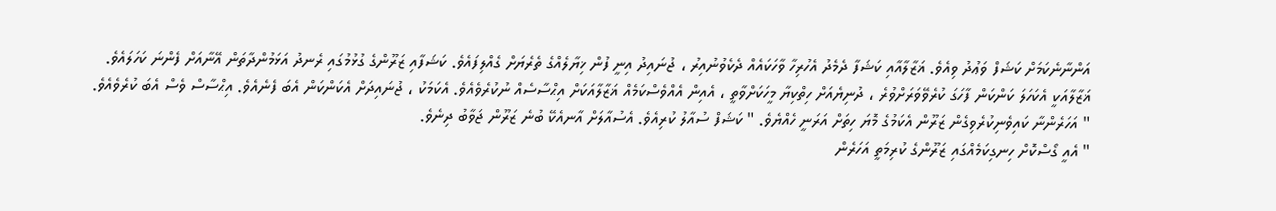އަންނާނެކަމަށް ކަޝަފް ވަޢުދު ވިއެވެ. ޣަޒާލާއާއި ކަޝަފާ ދެމެދު އެހުރިހާ ވާހަކައެއް ދެކެވުނުއިރު ، ޖުނައިދު އިނީ ފުން ޚިޔާލެއްގެ ތެރެޔަށް ގެއްލިފައެވެ. ކަޝަފާއި ޒަރޫންގެ ގުޅުމުގައި ރެނދު އަޅަމުންދާތަން އޭނާއަށް ފެންނަ ކަހަލައެވެ. ޣަޒާލާއަކީ އެކަހަލަ ކަންކަން ފާހަގަ ކުރެވޭވަރަށްވުރެ ، ދުނިޔެއަށް ހިތްކިޔާ މީހަކަށްވާތީ ، އެއިން އެއްވެސްކަމެއް ޣަޒާލާއަކަށް އިޙްސާސެއް ނުކުރެވެއެވެ. އެކަމަކު ، ޖުނައިދަށް އެކަންކަން އެބަ ފެނެއެވެ. އިޙްސާސް ވެސް އެބަ ކުރެވެއެވެ.
" އަހަރެންނާ ކައިވެނިކުރެވިގެން ޒަރޫން އެކަމުގެ މޮޔަ ހިތަށް އަރަނީ ހެއްޔެވެ. " ކަޝަފް ސުއާލު ކުރިއެވެ. އެސުއާލަށް އާނއެކޭ ބުނެ ޒަރޫން ޖަވާބު ދިނެވެ.
" އެއީ ގޯސްކޮށް ހިނގިކަމެއްގައި ޒަރޫންގެ ކުރިމަތީ އަހަރެން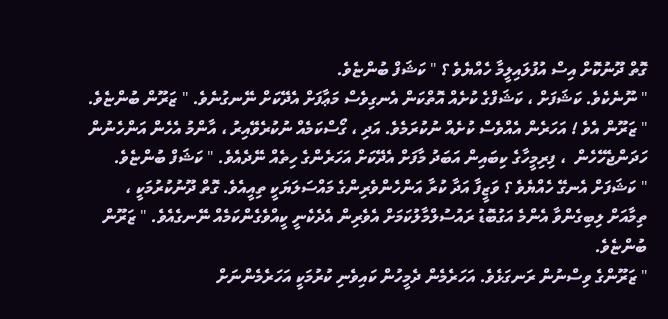ގޮތް ދޫނުކޮށް އިސް އުފުލައިލީމާ ހެއްޔެވެ ؟ " ކަޝަފް ބުންޏެވެ.
" ނޫނެކެވެ. ކަޝަފަށް ، ކަޝަފްގެ ކުށެއް އޮތްކަން އެނގިވެސް މަޢާފަށް އެދޭކަށް ނޭނގުނެވެ. " ޒަރޫން ބުންޏެވެ.
" ޒަރޫން އެވެ ! އަހަރެން އެއްވެސް ކުށެއް ނުކުރަމެވެ. އަދި ، ގޯސްކަމެއް ނުކުރެވޭއިރު ، އާންމު އެހެން އަންހެނުން ހަދަންޖެހޭހެން  ، ފިރިމީހާގެ ކިބައިން އަބަދު މާފަށް އެދޭކަށް އަހަރެންގެ ހިތެއް ނޭދެއެވެ. " ކަޝަފް ބުންޏެވެ.
" ކަޝަފަށް އެނގޭ ހެއްޔެވެ ؟ ވަޒީފާ އަދާ ކުރާ އަންހެންވެރިންގެ މައްސަލަޔަކީ ތިއީއެވެ. ގޮތް ދޫނުކުރުމަކީ ، ތިމާއަށް ލިބިގެންވާ އެންމެ އަގުބޮޑު ރައުސުލްމާލުކަމަށް އެވެރިން އެދެކެނީ ކީއްވެގެންކަމެއް ނޭނގެއެވެ. " ޒަރޫން ބުންޏެވެ.
" ޒަރޫންގެ ވިސްނުން ރަނގަޅެވެ. އަހަރެމެން ދެމީހުން ކައިވެނި ކުރުމަކީ އަހަރެމެންނަށް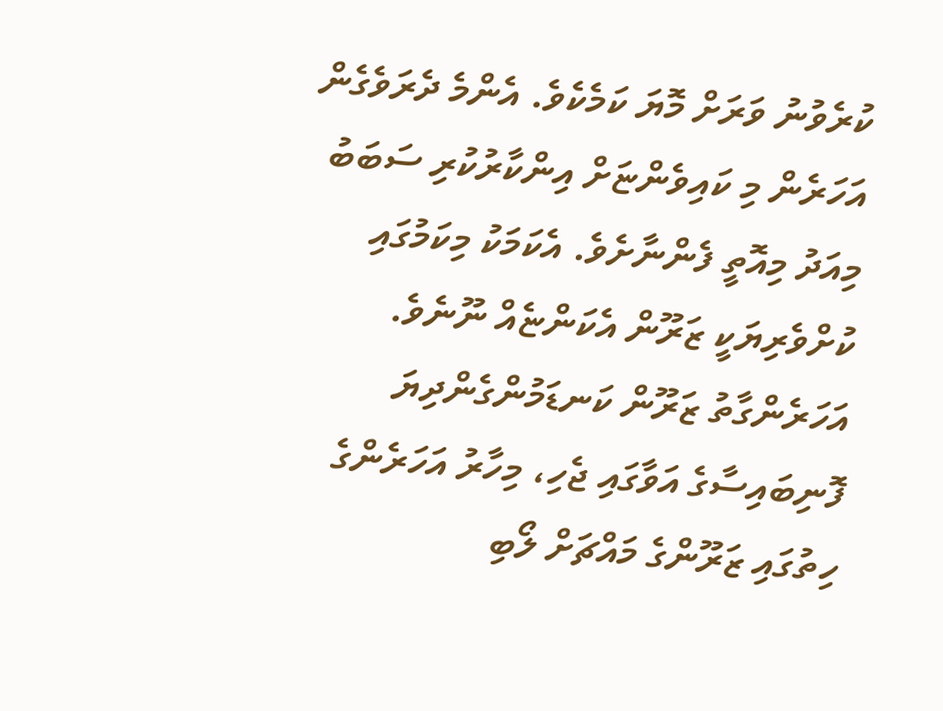ކުރެވުނު ވަރަށް މޮޔަ ކަމެކެވެ. އެންމެ ދެރަވެގެން އަހަރެން މި ކައިވެންޏަށް އިންކާރުކުރި ސަބަބު މިއަދު މިއޮތީ ފެންނާށެވެ. އެކަމަކު މިކަމުގައި ކުށްވެރިޔަކީ ޒަރޫން އެކަންޏެއް ނޫނެވެ. އަހަރެންގާތު ޒަރޫން ކަނޑަމުންގެންދިޔަ ފޮނިބައިސާގެ އަވާގައި ޖެހި، މިހާރު އަހަރެންގެ ހިތުގައި ޒަރޫންގެ މައްޗަށް ލޯބި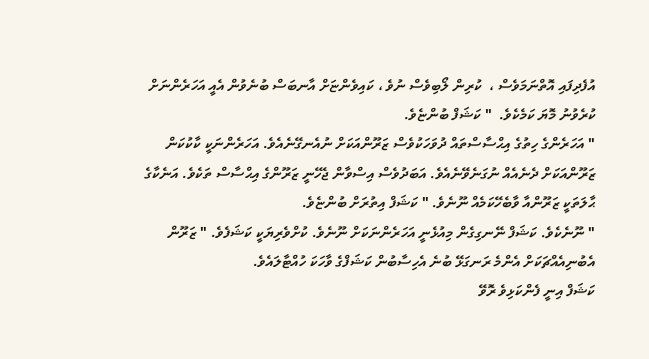އުފެދިފައި އޮތްނަމަވެސް ،  ކުރިން ލޯބިވެސް ނުވެ ، ކައިވެންޏަށް އާނބަސް ބުނެވުން އެއީ އަހަރެންނަށް ކުރެވުނު މޮޔަ ކަމެކެވެ.  " ކަޝަފް ބުންޏެވެ.
" އަހަރެންގެ ހިތުގެ އިޙްސާސްތައް ދުވަހަކުވެސް ޒަރޫންއަކަށް ނުއެނގޭނެއެވެ. އަހަރެންނަކީ ކާކުކަން ޒަރޫންއަކަށް ދެނެއެއް ނުގަނެވޭނެއެވެ. އަބަދުވެސް އިސްވާން ޖެހޭނީ ޒަރޫންގެ އިޙްސާސް ތަކެވެ. އަނެކާގެ ޙާލަތަކީ ޒަރޫންއާ ވާބެހޭކަމެއް ނޫނެވެ. " ކަޝަފް އިތުރަށް ބުންޏެވެ.
" ނޫނެކެވެ. ކަޝަފް ނޭނގިގެން މިއުޅެނީ އަހަރެންނަކަށް ނޫނެވެ. ކުށްވެރިޔަކީ ކަޝަފެވެ. " ޒަރޫން އެބުނިއެއްޗަކަށް އެންމެ ރަނގަޅޭ ބުނެ އެހިސާބުން ކަޝަފްގެ ވާހަކަ ހުއްޓާލައެވެ.
ކަޝަފް އިނީ ފެންކަޅިވެ ރޮވޭ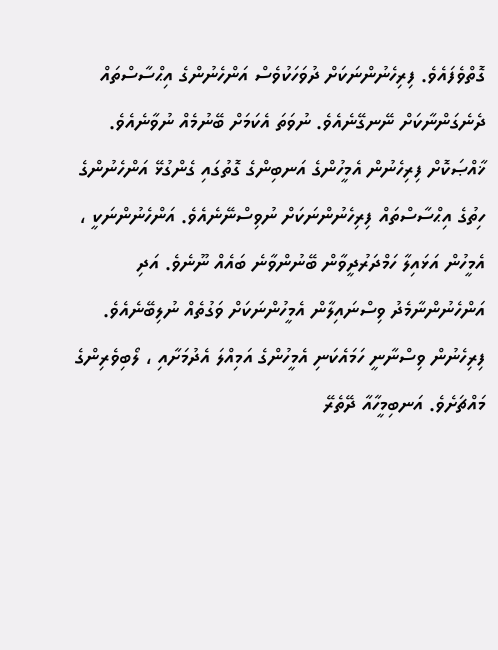ގޮތްވެފައެވެ. ފިރިހެނުންނަކަށް ދުވަހަކުވެސް އަންހެނުންގެ އިޙްސާސްތައް ދެނެގަންނާކަށް ނޭނގޭނެއެވެ. ނުވަތަ އެކަމަށް ބޭނުމެއް ނުވާނެއެވެ. ޚާއްޞަކޮށް ފިރިހެނުން އެމީހުންގެ އަނބިންގެ ގޮތުގައި ގެންގުޅޭ އަންހެނުންގެ ހިތުގެ އިޙްސާސްތައް ފިރިހެނުންނަކަށް ނުވިސްނޭނެއެވެ. އަންހެނުންނަކީ ، އެމީހުން އަޅައިލާ ހަމްދަރުދީވާން ބޭނުންވާނެ ބައެއް ނޫނެވެ. އަދި އަންހެނުންނާމެދު ވިސްނައިލާން އެމީހުންނަކަށް ވަގުތެއް ނުލިބޭނެއެވެ. ފިރިހެނުން ވިސްނާނީ ހަމައެކަނި އެމީހުންގެ އަމިއްލަ އެދުމަށާއި ، ލޯބިވެރިންގެ މައްޗަށެވެ. އަނބިމީހާއާ ދޭތެރޭ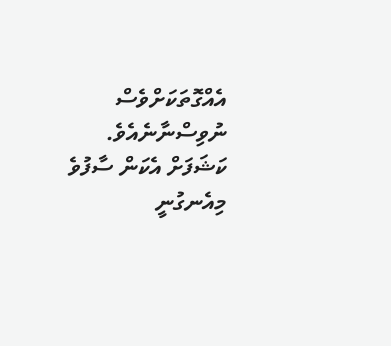އެއްގޮތަކަށްވެސް ނުވިސްނާނެއެވެ. ކަޝަފަށް އެކަން ސާފުވެ މިއެނގުނީ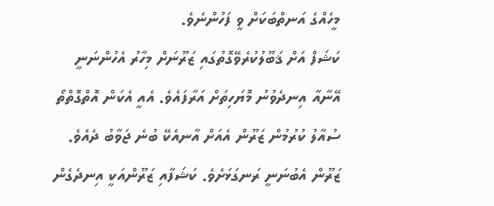މީހެއްގެ އަނތްބަކަށް ވީ ފަހުންނެވެ.
ކަޝަފް އަށް ޤަބޫލުކުރެވޭގޮތުގައި ޒަރޫނަށް މިހާރު އެހުންނަނީ އޭނާއާ އިނދެވުނު މޮޔަހިތަށް އަރާފައެވެ. އެއީ އެކަން އޮތްގޮތްތޯ ސުއާލު ކުރުމުން ޒަރޫން އެއަށް އާނއެކޭ ބުނެ ޖަވާބު ދެއެވެ. ޒަރޫން އެބުނަނީ ރަނގަޅަށެވެ. ކަޝަފާއި ޒަރޫންއަކީ އިނދެގެން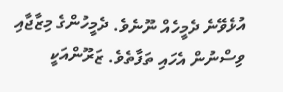އުޅެވޭނެ ދެމީހެއް ނޫނެވެ. ދެމީހުންގެ މިޒާޖާއި ވިސްނުން އެހައި ތަފާތެވެ. ޒަރޫންއަކީ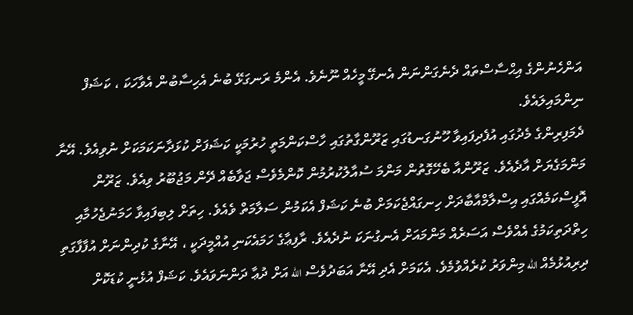އަންހެނުންގެ އިޙްސާސްތައް ދެނެގަންނަން އެނގޭ މީހެއް ނޫނެވެ. އެންމެ ރަނގަޅޭ ބުނެ އެހިސާބުން އެވާހަކަ ، ކަޝަފް ނިންމައިލައެވެ.
ދެމަފިރިންގެ މެދުގައި އުފެދިފައިވާ ހޫނުގަނޑުގައި ޒަރޫންގާތުގައި ހާސްކަންމަތީ ހުރުމަކީ ކަޝަފަށް ކުޅަދާނަކަމަކަށް ނުވިއެވެ. އޭނާ މަންމަގެޔަށް އާދެއެވެ. ޒަރޫންއާ ބެހޭގޮތުން މަންމަ ސުއާލުކުރުމުން ކޮންމެވެސް ޖަވާބެއް ދޭން މަޖުބޫރު ވިއެވެ. ޒަރޫން އޮފީސްކަމެއްގައި އިސްލާމްއާބާދަށް ހިނގައްޖެކަމަށް ބުނެ ކަޝަފް އެކަމުން ސަލާމަތް ވެއެވެ. ހިތަށް ލިބިފައިވާ ހަމަނުޖެހުމާއި ހިތްދަތިކަމުގެ އެއްވެސް އަސަރެއް މަންމައަށް އެނގުނަކަ ނުދެއެވެ. ރާފިޢާގެ ހަމައެކަނި އުއްމީދަކީ ، އޭނާގެ ކުދިންނަށް އުފާފާގަތި ދިރިއުޅުމެއް الله މިންވަރު ކުރެއްވުމެވެ. އެކަމަށް އެދި އޭނާ އަބަދުވެސް الله އަށް ދުޢާ ދަންނަވައެވެ. ކަޝަފް އުޅެނީ ކުޑަކޮށް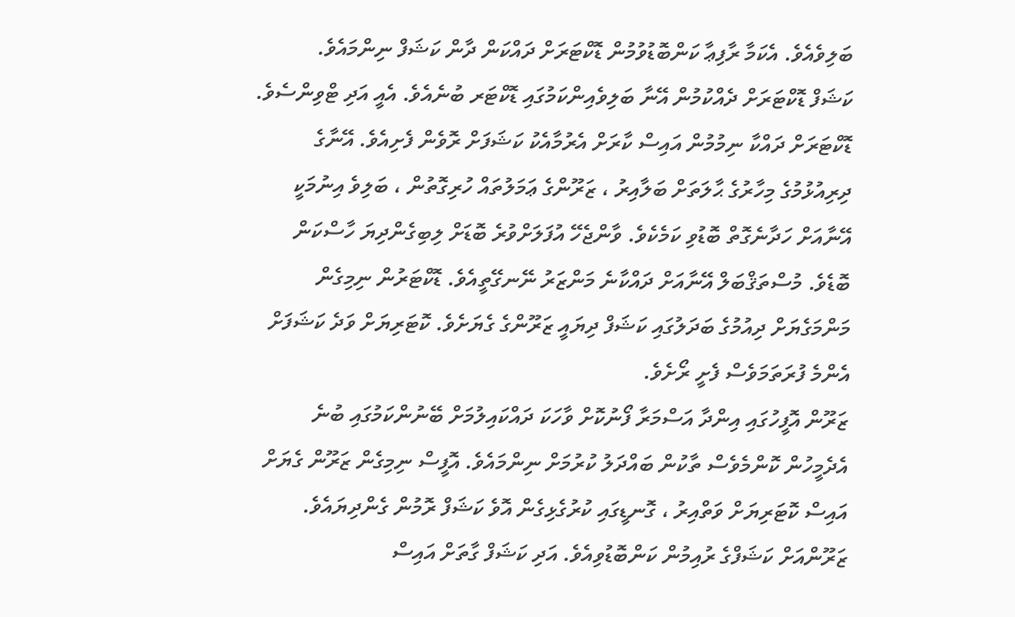ބަލިވެއެވެ. އެކަމާ ރާފިޢާ ކަންބޮޑުވުމުން ޑޮކްޓަރަށް ދައްކަން ދާން ކަޝަފް ނިންމައެވެ.
ކަޝަފް ޑޮކްޓަރަށް ދެއްކުމުން އޭނާ ބަލިވެއިންކަމުގައި ޑޮކްޓަރ ބުނެއެވެ. އެއީ އަދި ޓްވިންސެވެ. ޑޮކްޓަރަށް ދައްކާ ނިމުމުން އައިސް ކާރަށް އެރުމާއެކު ކަޝަފަށް ރޮވެން ފެށިއެވެ. އޭނާގެ ދިރިއުޅުމުގެ މިހާރުގެ ޙާލަތަށް ބަލާއިރު ، ޒަރޫންގެ ޢަމަލުތައް ހުރިގޮތުން ، ބަލިވެ އިނުމަކީ އޭނާއަށް ހަދާނެގޮތް ބޮޑުވި ކަމެކެވެ. ވާންޖެހޭ އުފަލަށްވުރެ ބޮޑަށް ލިބިގެންދިޔަ ހާސްކަން ބޮޑެވެ. މުސްތަޤްބަލް އޭނާއަށް ދައްކާނެ މަންޒަރު ނޭނގޭތީއެވެ. ޑޮކްޓަރުން ނިމިގެން މަންމަގެޔަށް ދިއުމުގެ ބަދަލުގައި ކަޝަފް ދިޔައީ ޒަރޫންގެ ގެޔަށެވެ. ކޮޓަރިޔަށް ވަދެ ކަޝަފަށް އެންމެ ފުރަތަމަވެސް ފެށީ ރޯށެވެ.
ޒަރޫން އޮފީހުގައި އިންދާ އަސްމަރާ ފޯނުކޮށް ވާހަކަ ދައްކައިލުމަށް ބޭނުންކަމުގައި ބުނެ އެދެމީހުން ކޮންމެވެސް ތާކުން ބައްދަލު ކުރުމަށް ނިންމައެވެ. އޮފީސް ނިމިގެން ޒަރޫން ގެޔަށް އައިސް ކޮޓަރިޔަށް ވަތްއިރު ، ގޮނޑީގައި ކުރުގެޅިގެން އޮވެ ކަޝަފް ރޮމުން ގެންދިޔައެވެ. ޒަރޫންއަށް ކަޝަފްގެ ރުއިމުން ކަންބޮޑުވިއެވެ. އަދި ކަޝަފް ގާތަށް އައިސް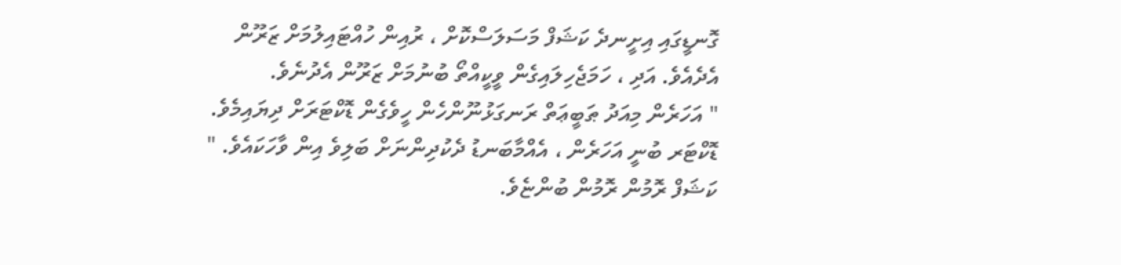ގޮނޑީގައި އިށީނދެ ކަޝަފް މަސަލަސްކޮށް ، ރުއިން ހުއްޓައިލުމަށް ޒަރޫން އެދެއެވެ. އަދި ، ހަމަޖެހިލައިގެން ވީކީއްތޯ ބުނުމަށް ޒަރޫން އެދުނެވެ.
" އަހަރެން މިއަދު ޠަބީޢަތް ރަނގަޅުނޫންހެން ހީވެގެން ޑޮކްޓަރަށް ދިޔައިމެވެ. ޑޮކްޓަރ ބުނީ އަހަރެން ، އެއްމާބަނޑު ދެކުދިންނަށް ބަލިވެ އިން ވާހަކައެވެ. " ކަޝަފް ރޮމުން ރޮމުން ބުންޏެވެ.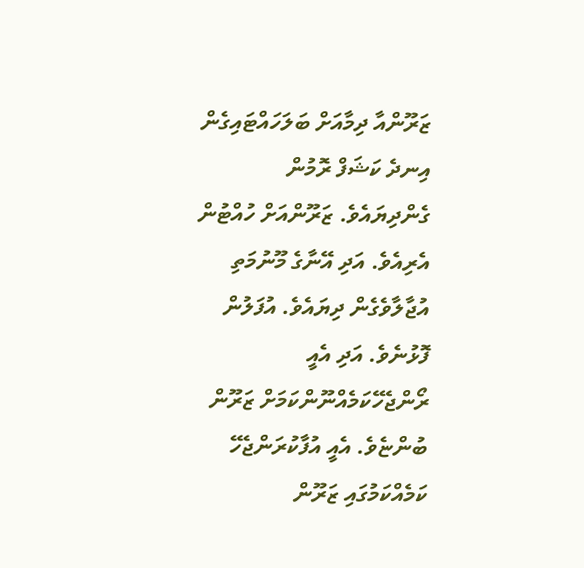ޒަރޫންއާ ދިމާއަށް ބަލަހައްޓައިގެން އިނދެ ކަޝަފް ރޮމުން ގެންދިޔައެވެ. ޒަރޫންއަށް ހުއްޓުން އެރިއެވެ. އަދި އޭނާގެ މޫނުމަތި އުޖާލާވެގެން ދިޔައެވެ. އުފަލުން ފޮޅުނެވެ. އަދި އެއީ ރޯންޖެހޭކަމެއްނޫންކަމަށް ޒަރޫން ބުންޏެވެ. އެއީ އުފާކުރަންޖެހޭ ކަމެއްކަމުގައި ޒަރޫން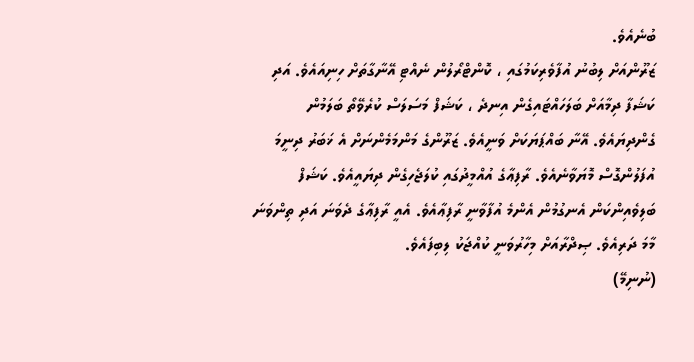ބުނެއެވެ.
ޒަރޫންއަށް ލިބުނު އުފާވެރިކަމުގައި ، ކޮންޓްރޯލުން ނެއްޓި އޭނާގާތަށް ހިނިއައެވެ. އަދި ކަޝަފާ ދިމާއަށް ބަލަހައްޓައިގެން އިނދެ ، ކަޝަފް މަސަލަސް ކުރެވޭތޯ ބަލަމުން ގެންދިޔައެވެ. އޭނާ ބައްޕަޔަކަށް ވަނީއެވެ. ޒަރޫންގެ މަންމަމެންނަށް އެ ޚަބަރު ދިނީމަ އުފަލުންގޮސް މޮޔަވާނެއެވެ. ރާފިޢާގެ އުއްމީދުގައި ކުލަޖެހިގެން ދިޔައީއެވެ. ކަޝަފް ބަލިވެއިންކަން އެނގުމުން އެންމެ އުފާވާނީ ރާފިޢާއެވެ. އެއީ ރާފިޢާގެ ދެވަނަ އަދި ތިންވަނަ މާމަ ދަރިއެވެ. ޞިދްރާއަށް މިހާރުވަނީ ކުއްޖަކު ލިބިފައެވެ.
(ނުނިމޭ)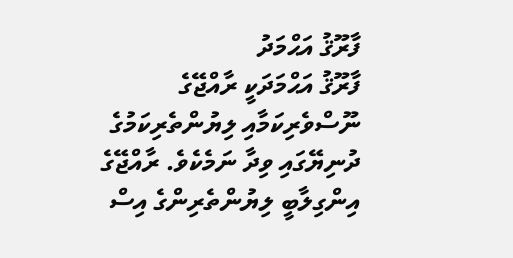ފާރޫޤު އަޙްމަދު
ފާރޫޤު އަޙްމަދަކީ ރާއްޖޭގެ ނޫސްވެރިކަމާއި ލިޔުންތެރިކަމުގެ ދުނިޔޭގައި ވިދާ ނަމެކެވެ. ރާއްޖޭގެ އިންގިލާބީ ލިޔުންތެރިންގެ އިސް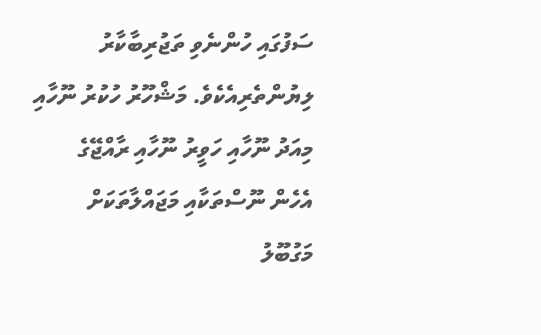ސަފުގައި ހުންނެވި ތަޖުރިބާކާރު ލިޔުންތެރިއެކެވެ. މަޝްހޫރު ހުކުރު ނޫހާއި މިއަދު ނޫހާއި ހަވީރު ނޫހާއި ރާއްޖޭގެ އެހެން ނޫސްތަކާއި މަޖައްލާތަކަށް މަގުބޫލު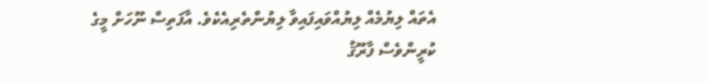އެތައް ލިޔުމެއް ލިޔުއްވައިފައިވާ ލިޔުންތެރިއެކެވެ. އާފަތިސް ނޫހަށް މީގެ ކުރީންވެސް ފާރޫޤު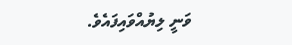ވަނީ ލިޔުއްވައިފައެވެ.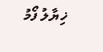ޚިޔާލު ފޯމު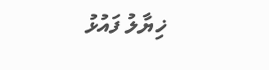ޚިޔާލު ފައުޅު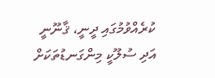ކުރެއްވުމުގައި ދީނީ، ޤާނޫނީ އަދި ސުލޫކީ މިންގަނޑުތަކަށް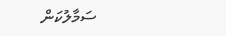ސަމާލުކަން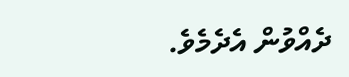ދެއްވުން އެދެމެވެ.